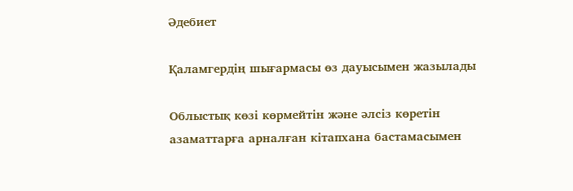Әдебиет

Қаламгердің шығармасы өз дауысымен жазылады

Облыстық көзі көрмейтін және әлсіз көретін азаматтарға арналған кітапхана бастамасымен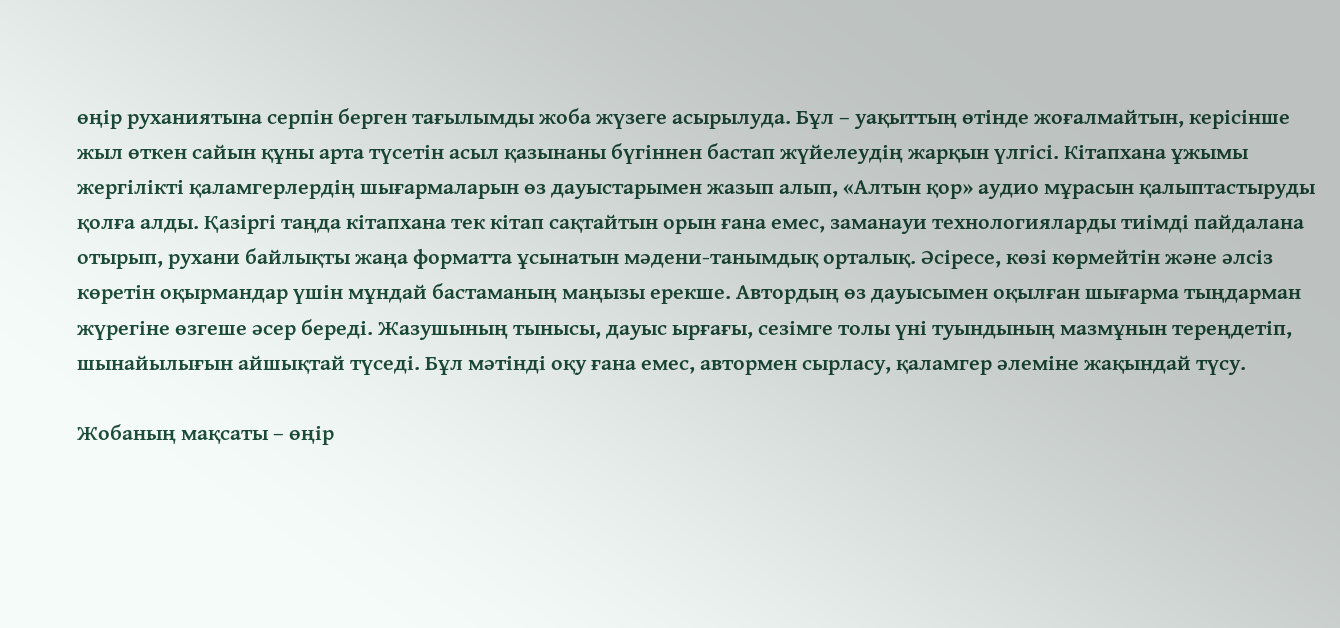өңір руханиятына серпін берген тағылымды жоба жүзеге асырылуда. Бұл – уақыттың өтінде жоғалмайтын, керісінше жыл өткен сайын құны арта түсетін асыл қазынаны бүгіннен бастап жүйелеудің жарқын үлгісі. Кітапхана ұжымы жергілікті қаламгерлердің шығармаларын өз дауыстарымен жазып алып, «Алтын қор» аудио мұрасын қалыптастыруды қолға алды. Қазіргі таңда кітапхана тек кітап сақтайтын орын ғана емес, заманауи технологияларды тиімді пайдалана отырып, рухани байлықты жаңа форматта ұсынатын мәдени-танымдық орталық. Әсіресе, көзі көрмейтін және әлсіз көретін оқырмандар үшін мұндай бастаманың маңызы ерекше. Автордың өз дауысымен оқылған шығарма тыңдарман жүрегіне өзгеше әсер береді. Жазушының тынысы, дауыс ырғағы, сезімге толы үні туындының мазмұнын тереңдетіп, шынайылығын айшықтай түседі. Бұл мәтінді оқу ғана емес, автормен сырласу, қаламгер әлеміне жақындай түсу.

Жобаның мақсаты – өңір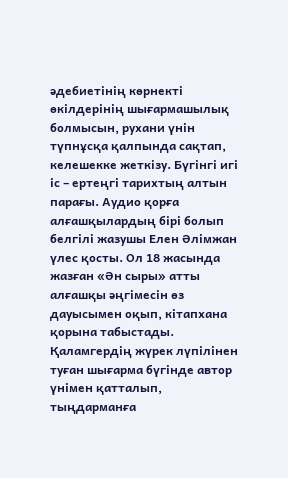әдебиетінің көрнекті өкілдерінің шығармашылық болмысын, рухани үнін түпнұсқа қалпында сақтап, келешекке жеткізу. Бүгінгі игі іс – ертеңгі тарихтың алтын парағы. Аудио қорға алғашқылардың бірі болып белгілі жазушы Елен Әлімжан үлес қосты. Ол 18 жасында жазған «Ән сыры» атты алғашқы әңгімесін өз дауысымен оқып, кітапхана қорына табыстады. Қаламгердің жүрек лүпілінен туған шығарма бүгінде автор үнімен қатталып, тыңдарманға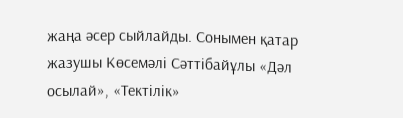жаңа әсер сыйлайды. Сонымен қатар жазушы Көсемәлі Сәттібайұлы «Дәл осылай», «Тектілік»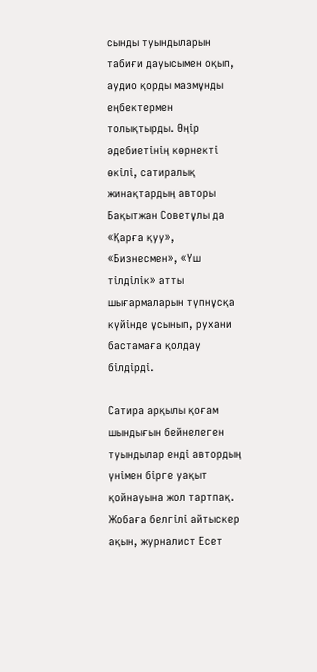сынды туындыларын табиғи дауысымен оқып, аудио қорды мазмұнды еңбектермен толықтырды. Өңір әдебиетінің көрнекті өкілі, сатиралық жинақтардың авторы Бақытжан Советұлы да «Қарға қуу», «Бизнесмен», «Үш тілділік» атты шығармаларын түпнұсқа күйінде ұсынып, рухани бастамаға қолдау білдірді.

Сатира арқылы қоғам шындығын бейнелеген туындылар енді автордың үнімен бірге уақыт қойнауына жол тартпақ. Жобаға белгілі айтыскер ақын, журналист Есет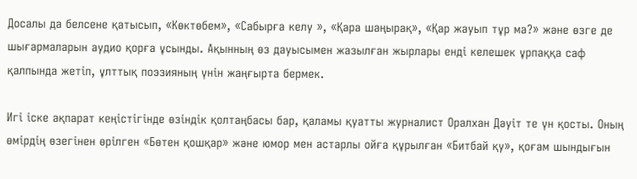Досалы да белсене қатысып, «Көктөбем», «Сабырға келу », «Қара шаңырақ», «Қар жауып тұр ма?» және өзге де шығармаларын аудио қорға ұсынды. Ақынның өз дауысымен жазылған жырлары енді келешек ұрпаққа саф қалпында жетіп, ұлттық поэзияның үнін жаңғырта бермек.

Игі іске ақпарат кеңістігінде өзіндік қолтаңбасы бар, қаламы қуатты журналист Оралхан Дәуіт те үн қосты. Оның өмірдің өзегінен өрілген «Бөтен қошқар» және юмор мен астарлы ойға құрылған «Битбай қу», қоғам шындығын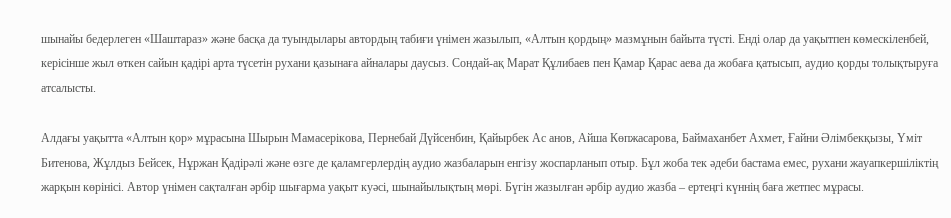шынайы бедерлеген «Шаштараз» және басқа да туындылары автордың табиғи үнімен жазылып, «Алтын қордың» мазмұнын байыта түсті. Енді олар да уақытпен көмескіленбей, керісінше жыл өткен сайын қадірі арта түсетін рухани қазынаға айналары даусыз. Сондай-ақ Марат Құлибаев пен Қамар Қарас аева да жобаға қатысып, аудио қорды толықтыруға атсалысты.

Алдағы уақытта «Алтын қор» мұрасына Шырын Мамасерікова, Пернебай Дүйсенбин, Қайырбек Ас анов, Айша Көпжасарова, Баймаханбет Ахмет, Ғайни Әлімбекқызы, Үміт Битенова, Жұлдыз Бейсек, Нұржан Қадірәлі және өзге де қаламгерлердің аудио жазбаларын енгізу жоспарланып отыр. Бұл жоба тек әдеби бастама емес, рухани жауапкершіліктің жарқын көрінісі. Автор үнімен сақталған әрбір шығарма уақыт куәсі, шынайылықтың мөрі. Бүгін жазылған әрбір аудио жазба – ертеңгі күннің баға жетпес мұрасы.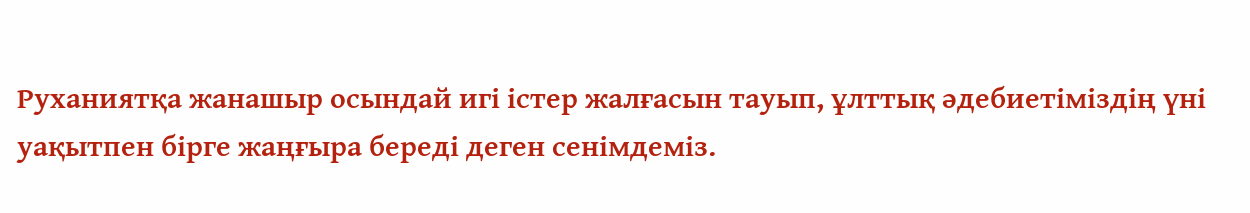Руханиятқа жанашыр осындай игі істер жалғасын тауып, ұлттық әдебиетіміздің үні уақытпен бірге жаңғыра береді деген сенімдеміз.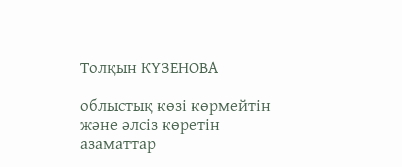Толқын КҮЗЕНОВА

облыстық көзі көрмейтін және әлсіз көретін азаматтар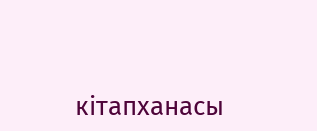кітапханасы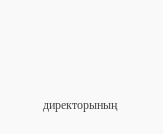директорының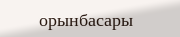орынбасары